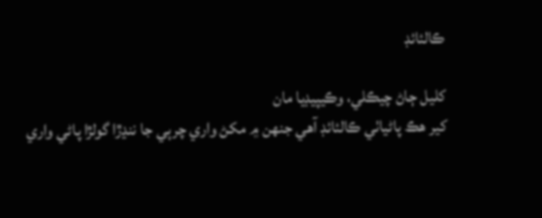ڪالئائڊ

کليل ڄاڻ چيڪلي، وڪيپيڊيا مان
کير ھڪ پاڻياٺي ڪالئائڊ آھي جنھن ۾ مکڻ واري چرٻي جا ننڍڙا گولڙا پاڻي واري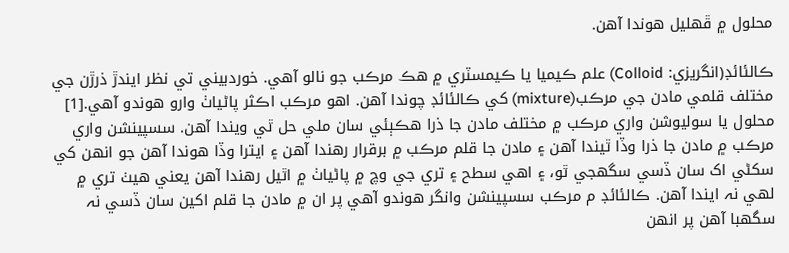محلول ۾ ڦھليل ھوندا آھن.

ڪالئائڊ(انگريزي: Colloid) علم ڪيميا يا ڪيمسٽري ۾ ھڪ مرڪب جو نالو آهي. خوردبيني تي نظر ايندڙ ذرڙن جي مختلف قلمي مادن جي مرڪب(mixture) کي ڪالئائڊ چوندا آهن. اھو مرڪب اڪثر پاڻياٺ وارو ھوندو آھي.[1] محلول يا سوليوشن واري مرڪب ۾ مختلف مادن جا ذرا ھڪٻئي سان ملي حل ٿي ويندا آهن. سسپينشن واري مرڪب ۾ مادن جا ذرا وڏا ٿيندا آھن ۽ مادن جا قلم مرڪب ۾ برقرار رھندا آھن ۽ ايترا وڏا ھوندا آھن جو انھن کي سکڻي اک سان ڏسي سگھجي ٿو، ۽ اھي سطح ۽ تري جي وچ ۾ پاڻياٺ ۾ اٿيل رھندا آھن يعني ھيٺ تري ۾ لھي نہ ايندا آهن. ڪالئائڊ م مرڪب سسپينشن وانگر ھوندو آھي پر ان ۾ مادن جا قلم اکين سان ڏسي نہ سگھبا آھن پر انھن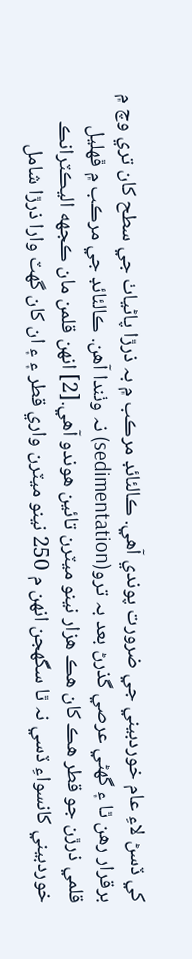کي ڏسڻ لاءِ عام خوردبيني جي ضرورت پوندي آهي. ڪالئائڊ مرڪب ۾ بہ ذرڙا پاڻياٺ جي سطح کان تري وچ ۾ برقرار رھن ٿا ۽ گھڻي عرصي گذرڻ بعد بہ ترو(sedimentation) نہ وٺندا آهن. ڪالئائڊ جي مرڪب ۾ ڦھليل قلمي ذرڙن جو قطر ھڪ کان ھڪ ھزار نينو ميٽرن تائين ھوندو آھي.[2] انھن قلمن مان ڪجهه اليڪٽرانڪ خوردبيني کانسواءِ ڏسي نہ ٿا سگھجن انھن م 250 نینو ميٽرن واري قطر ۽ ۽ ان کان گھٽ وارا ذرڙا شامل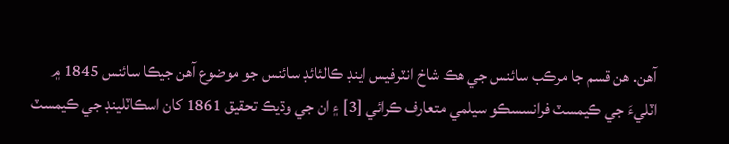آهن. ھن قسم جا مرڪب سائنس جي ھڪ شاخ انٽرفيس اينڊ ڪالئائڊ سائنس جو موضوع آھن جيڪا سائنس 1845 ۾ اٽليءَ جي ڪيمسٽ فرانسسڪو سيلمي متعارف ڪرائي [3] ۽ ان جي وڌيڪ تحقيق 1861 کان اسڪاٽلينڊ جي ڪيمسٽ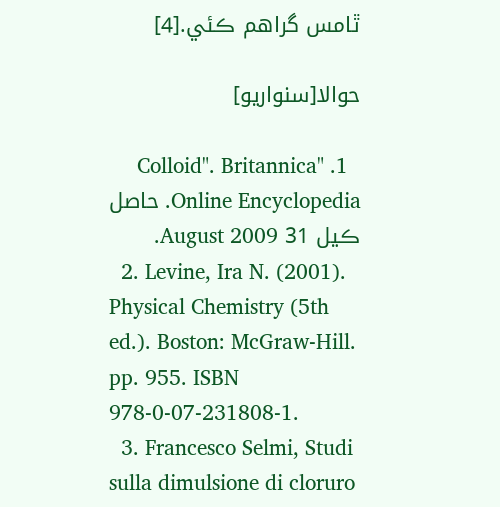ٿامس گراھم ڪئي.[4]

حوالا[سنواريو]

  1. "Colloid". Britannica Online Encyclopedia. حاصل ڪيل 31 August 2009.
  2. Levine, Ira N. (2001). Physical Chemistry (5th ed.). Boston: McGraw-Hill. pp. 955. ISBN 978-0-07-231808-1.
  3. Francesco Selmi, Studi sulla dimulsione di cloruro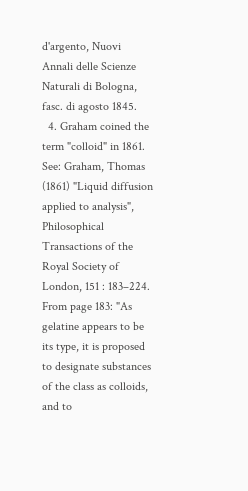d'argento, Nuovi Annali delle Scienze Naturali di Bologna, fasc. di agosto 1845.
  4. Graham coined the term "colloid" in 1861. See: Graham, Thomas (1861) "Liquid diffusion applied to analysis", Philosophical Transactions of the Royal Society of London, 151 : 183–224. From page 183: "As gelatine appears to be its type, it is proposed to designate substances of the class as colloids, and to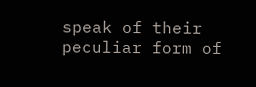speak of their peculiar form of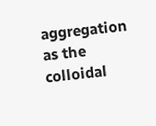aggregation as the colloidal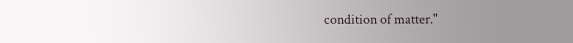condition of matter."